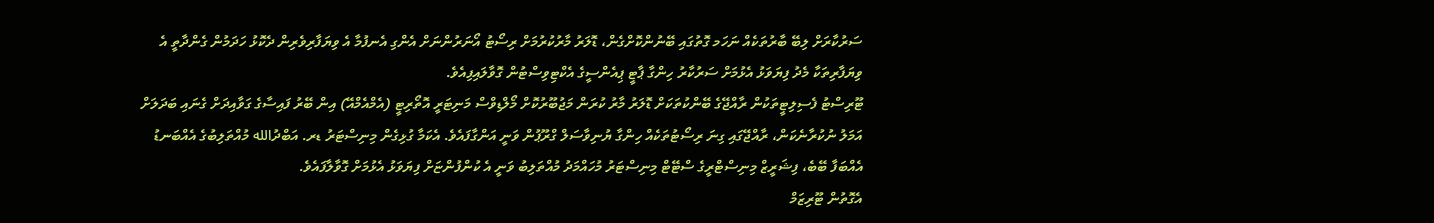ސަރުކާރަށް ލިބޭ ބާރުތަކެއް ނަހަމ ގޮތުގައި ބޭނުންކޮށްގެން، ޑޮލަރު މާރުކުރުމަށް ރިސޯޓު އޯނަރުންނަށް އެންގި އެނފުމާ އެ ވިޔަފާރިވެރިން ދެކޮޅު ހަދަމުން ގެންދާތީ އެ ވިޔަފާރިތަކާ މެދު ފިޔަވަޅު އެޅުމަށް ސަރުކާރު ހިންގާ ޕާޓީ ޕިއެންސީގެ އެކްޓިވިސްޓުން ގޮވާލައިފިއެވެ.
ޓޫރިސްޓު ފެސިލިޓީތަކުން ރާއްޖޭގެ ބޭންކުތަކަށް ޑޮލަރު މާރު ކުރަން މަޖުބޫރުކޮށް މޯލްޑިވްސް މަނިޓަރީ އޮތޯރިޓީ (އެމްއެމްއޭ) އިން ބޭރު ފައިސާގެ ގަވާއިދަށް ގެނައި ބަދަލަށް އަމަލު ނުކުރާނެކަން، ރާއްޖޭގައި ގިނަ ރިސޯޓުތަކެއް ހިންގާ ޔުނިވާސަލް ގްރޫޕުން ވަނީ އަންގާފައެވެ. އެކަމާ ގުޅިގެން މިނިސްޓަރު ޑރ. އަބްދުالله މުއްތަލިބުގެ އެއްބަނޑު އެއްބަފާ ބޭބެ، ފިޝަރީޒް މިނިސްޓްރީގެ ސްޓޭޓް މިނިސްޓަރު މުހައްމަދު މުއްތަލިބު ވަނީ އެ ކުންފުންޏަށް ފިޔަވަޅު އެޅުމަށް ގޮވާލާފައެވެ.
އެގޮތުން ޓޫރިޒަމް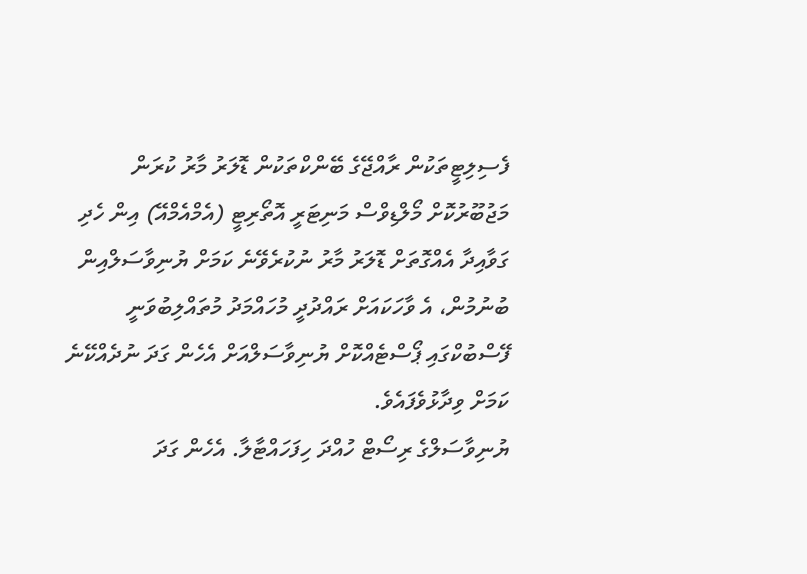ފެސިލިޓީތަކުން ރާއްޖޭގެ ބޭންކްތަކުން ޑޮލަރު މާރު ކުރަން މަޖުބޫރުކޮށް މޯލްޑިވްސް މަނިޓަރީ އޮތޯރިޓީ (އެމްއެމްއޭ) އިން ހެދި ގަވާއިދާ އެއްގޮތަށް ޑޮލަރު މާރު ނުކުރެވޭނެ ކަމަށް ޔުނިވާސަލްއިން ބުނުމުން، އެ ވާހަކައަށް ރައްދުދީ މުހައްމަދު މުތައްލިބުވަނީ ފޭސްބުކްގައި ޕޯސްޓެއްކޮށް ޔުނިވާސަލްއަށް އެހެން ގަދަ ނުދެއްކޭނެ ކަމަށް ވިދާޅުވެފައެވެ.
ޔުނިވާސަލްގެ ރިސޯޓް ހުއްދަ ހިފަހައްޓާލާ. އެހެން ގަދަ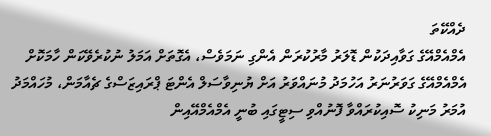ދެއްކޭތަ
އެމްއެމްއޭގެ ގަވާއިދަކުން ޑޮލަރު މާރުކުރަން އެންގި ނަމަވެސް، އެގޮތަށް އަމަލު ނުކުރެވޭކަން ހާމަކޮށް އެމްއެމްއޭގެ ގަވަރުނަރު އަހުމަދު މުނައްވަރު އަށް ޔުނިވާސަލް އެންޓަ ޕްރައިޒަސްގެ ޗެއާމަން، މުހައްމަދު އުމަރު މަނިކު ސޮއިކުރައްވާ ފޮނުއްވި ސިޓީގައި ބުނީ އެމްއެމްއޭއިން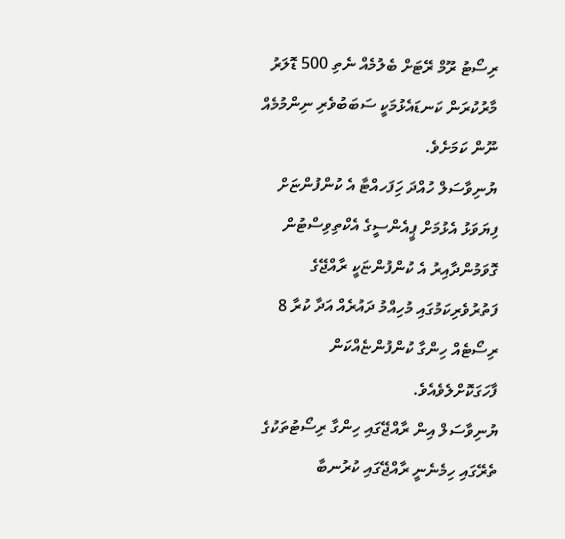ރިސޯޓު ރޫމް ރޭޓަށް ބެލުމެއް ނެތި 500 ޑޮލަރު މާރުކުރަން ކަނޑައެޅުމަކީ ސަބަބުވެރި ނިންމުމެއް ނޫން ކަމަށެވެ.
ޔުނިވާސަލް ހުއްދަ ހިަފަހއްޓާ އެ ކުންފުންޏަށް ފިޔަވަޅު އެޅުމަށް ޕީއެންސީގެ އެކްތިވިސްޓުން ގޮވަމުންދާއިރު އެ ކުންފުންޏަކީ ރާއްޖޭގެ ފަތުރުވެރިކަމުގައި މުހިއްމު ދައުރެއް އަދާ ކުރާ 8 ރިސޯޓެއް ހިންގާ ކުންފުންޏެއްކަން ފާހަގަކޮށްލެވެއެވެ.
ޔުނިވާސަލް އިން ރާއްޖޭގައި ހިންގާ ރިސޯޓުތަކުގެ ތެރޭގައި ހިމެނެނީ ރާއްޖޭގައި ކުރުނބާ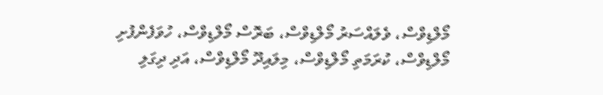މޯލްޑިވްސް، ވެލައްސަރު މޯލްޑިވްސް، ބަރޮސް މޯލްޑިވްސް، ހުވަފެންފުށި މޯލްޑިވްސް، ކުރަމަތި މޯލްޑިވްސް، މިލައިދޫ މޯލްޑިވްސް، އަދި ދިގަލި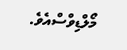މޯލްޑިވްސްއެވެ.